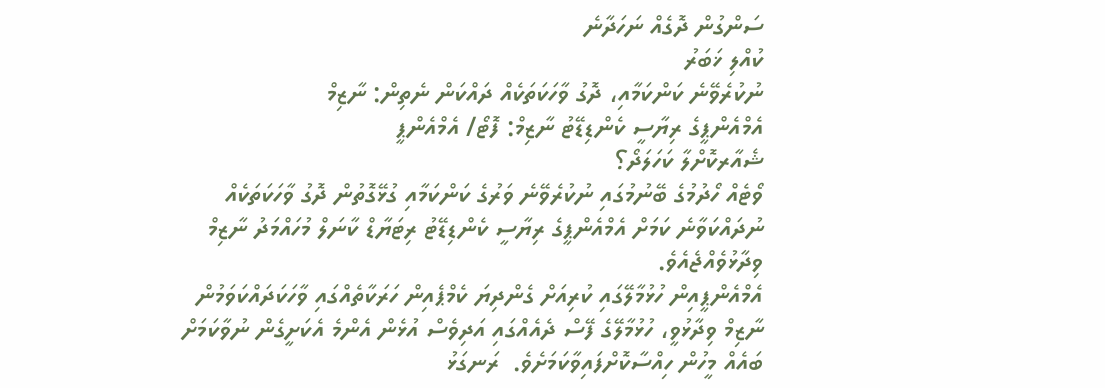ސަންގުން ދޮގެއް ނަހަދާނެ
ކުއްލި ޚަބަރު
ނުކުރެވޭނެ ކަންކަމާއި، ދޮގު ވާހަކަތަކެއް ދައްކަން ނެތިން: ނާޒިމް
އެމްއެންޕީގެ ރިޔާސީ ކެންޑިޑޭޓު ނާޒިމް: ފޮޓޯ/ އެމްއެންޕީ
ޝެއާރކޮށްލާ ކަހަލަދޯ؟
ވޯޓެއް ހޯދުމުގެ ބޭނުމުގައި ނުކުރެވޭނެ ވަރުގެ ކަންކަމާއި ގުޅޭގޮތުން ދޮގު ވާހަކަތަކެއް ނުދައްކަވާނެ ކަމަށް އެމްއެންޕީގެ ރިޔާސީ ކެންޑިޑޭޓު ރިޓަޔާޑް ކާނަލް މުހައްމަދު ނާޒިމް ވިދާޅުވެއްޖެއެވެ.
އެމްއެންޕީއިން ހުޅުމާލޭގައި ކުރިއަށް ގެންދިޔަ ކެމްޕެއިން ހަރަކާތެއްގައި ވާހަކަދައްކަވަމުން ނާޒިމް ވިދާޅުވީ، ހުޅުމާލޭގެ ފޭސް ދެއެއްގައި އަދިވެސް އުޅެން އެންމެ އެކަށީގެން ނުވާކަމަށް ބައެއް މީހުން ހިއްސާކޮށްފައިވާކަމަށެވެ.  ރަނގަޅު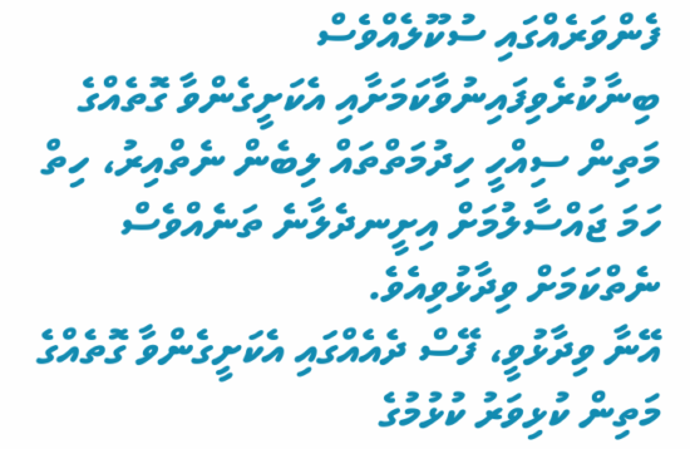ފެންވަރެއްގައި ސުކޫލެއްވެސް ބިނާކުރެވިފައިނުވާކަމަށާއި އެކަށީގެންވާ ގޮތެއްގެ މަތިން ސިއްހީ ހިދުމަތްތައް ލިބެން ނެތްއިރު، ހިތް ހަމަ ޖައްސާލުމަށް އިށީނދެލާނެ ތަނެއްވެސް ނެތްކަމަށް ވިދާޅުވިއެވެ.
އޭނާ ވިދާޅުވީ، ފޭސް ދެއެއްގައި އެކަށީގެންވާ ގޮތެއްގެ މަތިން ކުޅިވަރު ކުޅުމުގެ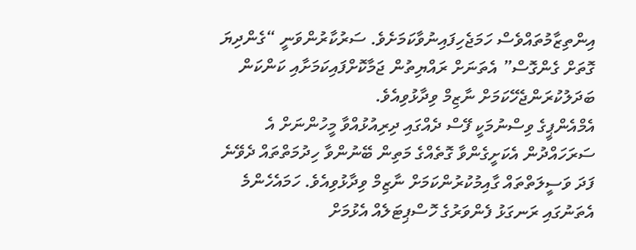އިންތިޒާމުތައްވެސް ހަމަޖެހިފައިނުވާކަމަށެވެ. ސަރުކާރުންވަނީ “ގެންދިޔަ ގޮތަށް ގެންގޮސް” އެތަނަށް ރައްޔިތުން ޖަމާކޮށްފައިކަމަށާއި ކަންކަން ބަދަލުކުރަންޖެހޭކަމަށް ނާޒިމް ވިދާޅުވިއެވެ.
އެމްއެންޕީގެ ވިސްނުމަކީ ފޭސް ދެއްގައި ދިރިއުޅުއްވާ މީހުންނަށް އެ ސަރަހައްދުން އެކަށީގެންވާ ގޮތެއްގެ މަތިން ބޭނުންވާ ހިދުމަތްތައް ދެވޭނެ ފަދަ ވަސީލަތްތައް ގާއިމުކުރުންކަމަށް ނާޒިމް ވިދާޅުވިއެވެ. ހަމައެހެންމެ އެތަނުގައި ރަނގަޅު ފެންވަރުގެ ހޮސްޕިޓަލެއް އެޅުމަށް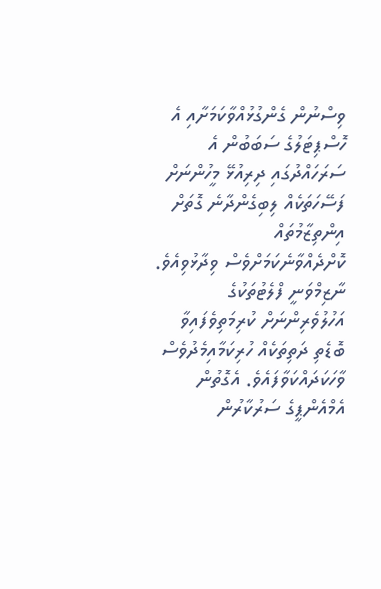ވިސްނުން ގެންގުޅުއްވާކަމަށާއި އެ ހޮސްޕިޓަލުގެ ސަބަބުން އެ ސަރަހައްދުގައި ދިރިއުޅޭ މީހުންނަށް ފަސޭހަތަކެއް ލިބިގެންދާނެ ގޮތަށް އިންތިޒާމުތައް ކޮށްދެއްވާނެކަމަށްވެސް ވިދާޅުވިއެވެ.
ނާޒިމްވަނީ ފްލެޓުތަކުގެ އަހުލުވެރިންނަށް ކުރިމަތިވެފައިވާ ބޮޑެތި ދަތިތަކެއް ހުރިކަމާއިމެދުވެސް ވާހަކަދައްކަވާފައެވެ. އެގޮތުން އެމްއެންޕީގެ ސަރުކާރުން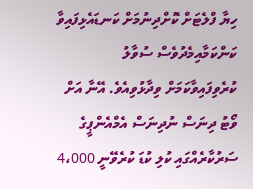ހިޔާ ފްލެޓަށް ކޮށްދިނުމަށް ކަނޑައެޅިފައިވާ ކަންކަމާއިމެދުވެސް ސުވާލު ކުރެވިފައިވާކަމަށް ވިދާޅުވިއެވެ. އޭނާ އަށް ވޯޓު ދިނަސް ނުދިނަސް އެމްއެންޕީގެ ސަރުކާރެއްގައި ކުލި ކުޑަ ކުރެވޭނީ 4،000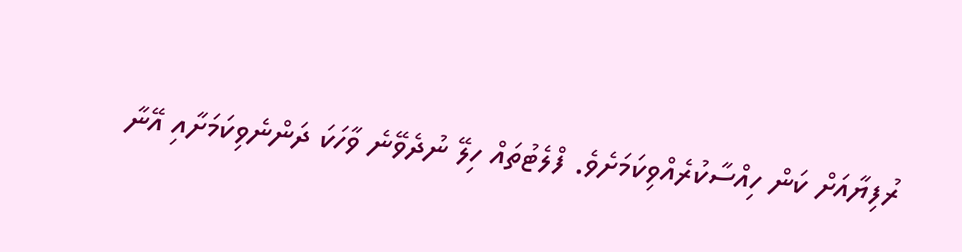ރުފިޔާއަށް ކަން ހިއްސާކުރެއްވިކަމަށެވެ. ފްލެޓުތައް ހިލޭ ނުދެވޭނެ ވާހަކަ ދަންނެވިކަމަށާއި އޭނާ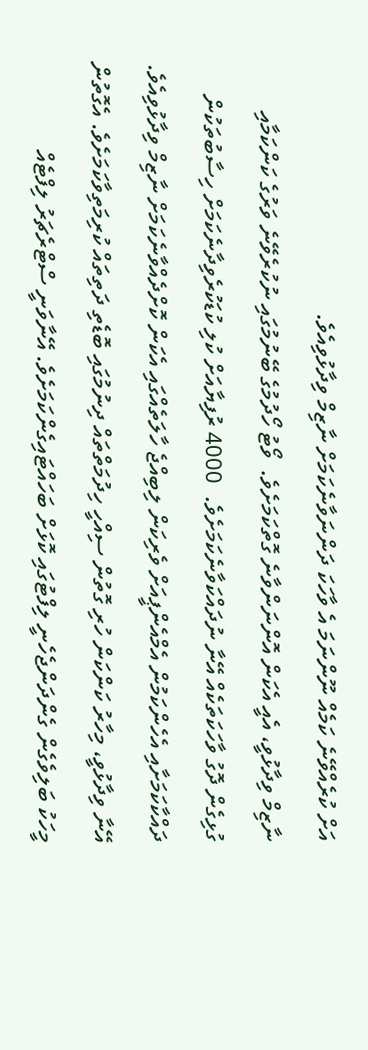އަށް ކުރެއްވޭނެ ކަމެއް ނޫންނަމަ އެ ވާހަކަ ދަންނަވާނެކަމަށް ނާޒިމް ވިދާޅުވިއެވެ.
ނާޒިމް ވިދާޅުވީ، އެއީ އެކަން އޮންނަންވާނެ ގޮތްކަމަށެވެ.  ވޯޓު ހޯދުމުގެ ބޭނުމުގައި ނުކުރެވޭނެ ވަރުގެ ކަންކަމާއި ގުޅިގެން ދޮގު ވާހަކަތަކެއް އޭނާ ނުދައްކަވާނެކަމަށެވެ.  4000 ރުފިޔާއަށް ކުލި ކުޑަކުރެވިދާނެކަމަށް ހިސާބުތަކުން ދައްކާކަމަށާއި އެހެންކަމުން އެމްއެންޕީއަށް ވެރިކަން ލިބިއްޖެ ހާލަތެއްގައި އެކަން ކޮށްދެއްވާނެކަމަށް ނާޒިމް ވިދާޅުވިއެވެ.
އޭނާ ވިދާޅުވީ، މިހާރު ކަންކަން ހުރި ގޮތުން ސިއްހީ ހިދުމަތްތައް ދިނުމުގައި ބޮޑެތި ދަތިތައް ކުރިމަތިވާކަމަށެވެ. އެގޮތުން މީހަކު ބަލިވެގެން ގެންދަންޖެހެނީ ލިފްޓުގައި ކޮޅަށް ބަހައްޓައިގެންކަމަށެވެ. އޭނާވަނީ ސްޓްރެޗަރު ލިފްޓެއް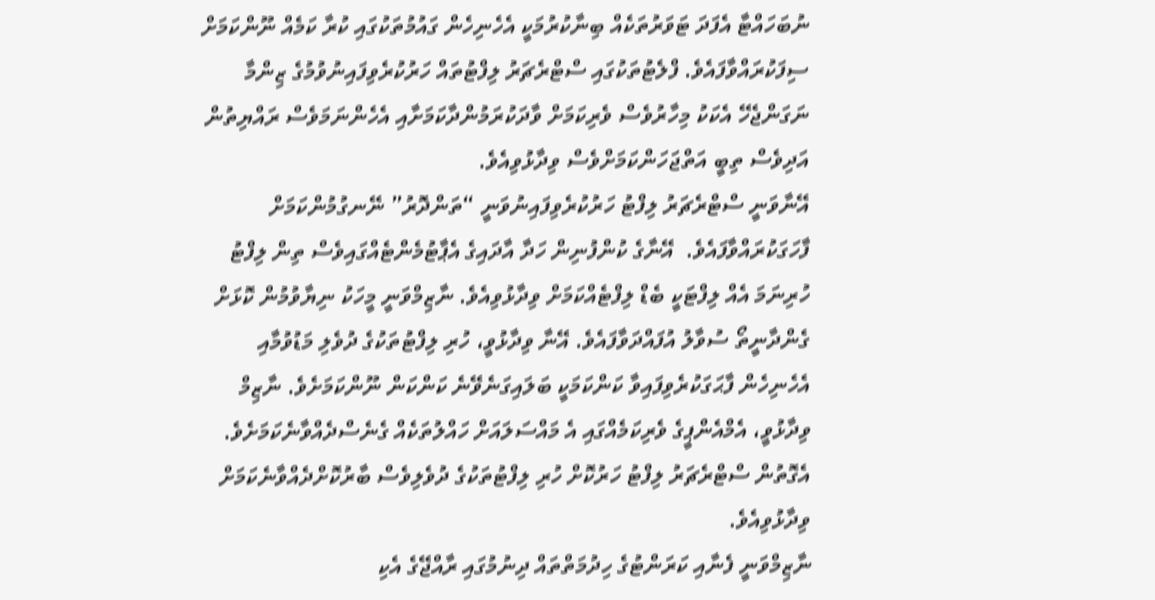ނުބަހައްޓާ އެފަދަ ޓަވަރުތަކެއް ބިނާކުރުމަކީ އެހެނިހެން ގައުމުތަކުގައި ކުރާ ކަމެއް ނޫންކަމަށް ސިފަކުރައްވާފައެވެ. ފްލެޓުތަކުގައި ސްޓްރެޗަރު ލިފްޓުތައް ހަރުކުރެވިފައިނުވުމުގެ ޒިންމާ ނަގަންޖެހޭ އެކަކު މިހާރުވެސް ވެރިކަމަށް ވާދަކުރަމުންދާކަމަށާއި އެހެންނަމަވެސް ރައްޔިތުން އަދިވެސް ތިބީ އަތްޖަހަންކަމަށްވެސް ވިދާޅުވިއެވެ.
އޭނާވަނީ ސްޓްރެޗަރު ލިފްޓު ހަރުކުރެވިފައިނުވަނީ “ތަންދޮރު” ނޭނގުމުންކަމަށް ފާހަގަކުރައްވާފައެވެ.  އޭނާގެ ކުންފުނިން ހަދާ އާދައިގެ އެޕާޓުމެންޓެއްގައިވެސް ތިން ލިފްޓު ހުރިނަމަ އެއް ލިފްޓަކީ ބެޑް ލިފްޓެއްކަމަށް ވިދާޅުވިއެވެ. ނާޒިމްވަނީ މީހަކު ނިޔާވުމުން ކޮޅަށް ގެންދާނީތޯ ސުވާލު އުފައްދަވާފައެވެ. އޭނާ ވިދާޅުވީ، ހުރި ލިފްޓުތަކުގެ ދުވެލި މަޑުވުމާއި އެހެނިހެން ފާޙަގަކުރެވިފައިވާ ކަންކަމަކީ ބަލައިގަނެވޭނެ ކަންކަން ނޫންކަމަށެވެ. ނާޒިމް ވިދާޅުވީ، އެމްއެންޕީގެ ވެރިކަމެއްގައި އެ މައްސަލައަށް ހައްލުތަކެއް ގެނެސްދެއްވާނެކަމަށެވެ. އެގޮތުން ސްޓްރެޗަރު ލިފްޓު ހަރުކޮށް ހުރި ލިފްޓުތަކުގެ ދުވެލިވެސް ބާރުކޮށްދެއްވާނެކަމަށް ވިދާޅުވިއެވެ.
ނާޒިމްވަނީ ފެނާއި ކަރަންޓުގެ ހިދުމަތްތައް ދިނުމުގައި ރާއްޖޭގެ އެކި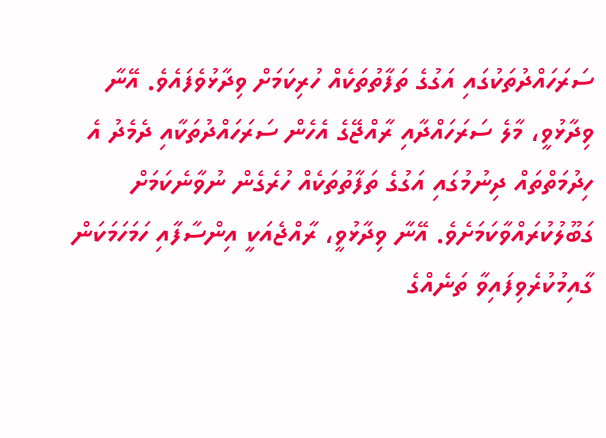ސަރަހައްދުތަކުގައި އަގުގެ ތަފާތުތަކެއް ހުރިކަމަށް ވިދާޅުވެފައެވެ. އޭނާ ވިދާޅުވީ، މާލެ ސަރަހައްދާއި ރާއްޖޭގެ އެހެން ސަރަހައްދުތަކާއި ދެމެދު އެ ހިދުމަތްތައް ދިނުމުގައި އަގުގެ ތަފާތުތަކެއް ހުރެގެން ނުވާނެކަމަށް ގަބޫލުކުރައްވާކަމަށެވެ. އޭނާ ވިދާޅުވީ، ރާއްޖެއަކީ އިންސާފާއި ހަމަހަމަކަން ގާއިމުކުރެވިފައިވާ ތަނެއްގެ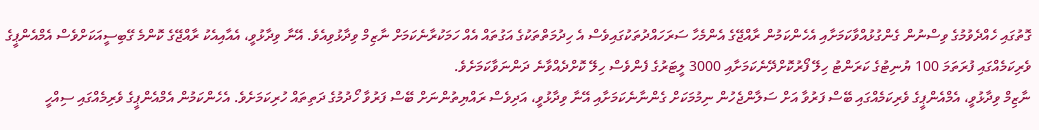ގޮތުގައި ހެއްދެވުމުގެ ވިސްނުން ގެންގުޅުއްވާކަމަށާއި އެހެންކަމުން ރާއްޖޭގެ އެންމެހާ ސަރަހައްދުތަކުގައިވެސް އެ ހިދުމަތްތަކުގެ އަގުތައް އެއް ހަމަކުރާނެކަމަށް ނާޒިމް ވިދާޅުވިއެވެ. އޭނާ ވިދާޅުވީ، އެއާއިއެކު ރާއްޖޭގެ ކޮންމެ ގޭބިސީއަކަށްވެސް އެމްއެންޕީގެ ވެރިކަމެއްގައި ފުރަތަމަ 100 ޔުނިޓުގެ ކަރަންޓު ހިލޭ ފޯރުކޮށްދޭނެކަމަށާއި 3000 ލީޓަރުގެ ފެންވެސް ހިލޭ ކޮށްދެއްވާނެ ދަންނަވާކަމަށެވެ.
ނާޒިމް ވިދާޅުވީ، އެމްއެންޕީގެ ވެރިކަމެއްގައި ބޭސް ފަރުވާ އަށް ސަލާންޖެހުން ނިމުމަކަށް ގެންނާނެކަމަށާއި އޭނާ ވިދާޅުވީ، އަދިވެސް ރައްޔިތުންނަށް ބޭސް ފަރުވާ ހޯދުމުގެ ދަތިތައް ހުރިކަމަށެވެ. އެހެންކަމުން އެމްއެންޕީގެ ވެރިމެއްގައި ސިއްހީ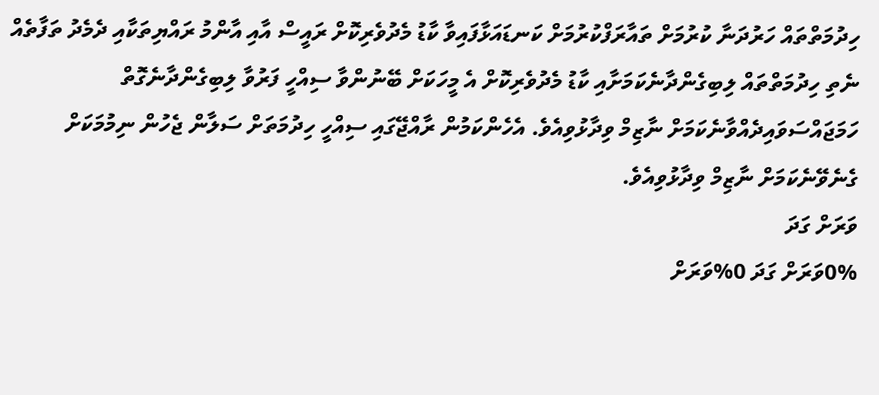ހިދުމަތްތައް ހަރުދަނާ ކުރުމަށް ތައާރަފްކުރުމަށް ކަނޑައަޅާފައިވާ ކާޑު މެދުވެރިކޮށް ރައީސް އާއި އާންމު ރައްޔިތަކާއި ދެމެދު ތަފާތެއް ނެތި ހިދުމަތްތައް ލިބިގެންދާނެކަމަށާއި ކާޑު މެދުވެރިކޮށް އެ މީހަކަށް ބޭނުންވާ ސިއްހީ ފަރުވާ ލިބިގެންދާނެގޮތް ހަމަޖައްސަވައިދެއްވާނެކަމަށް ނާޒިމް ވިދާޅުވިއެވެ. އެހެންކަމުން ރާއްޖޭގައި ސިއްހީ ހިދުމަތަށް ސަލާން ޖެހުން ނިމުމަކަށް ގެނެވޭނެކަމަށް ނާޒިމް ވިދާޅުވިއެވެ.
ވަރަށް ގަދަ
0%ވަރަށް ގަދަ 0%ވަރަށް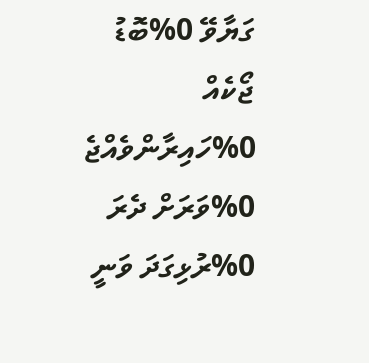ގަޔާވޭ 0%ބޮޑު ޖޯކެއް 0%ހައިރާންވެއްޖެ 0%ވަރަށް ދެރަ 0%ރުޅިގަދަ ވަނީ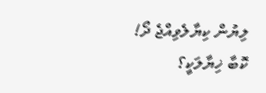ލިޔުން ކިޔާލެވިއްޖެ ދޯ! ކޮބާ ޚިޔާލަކީ؟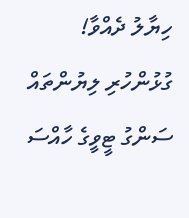ހިޔާލު ދެއްވާ!
ގުޅުންހުރި ލިޔުންތައް
ސަންގު ޓީވީގެ ހާއްސަ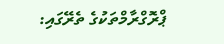ޕްރޮގްރާމްތަކުގެ ތެރޭގައި: